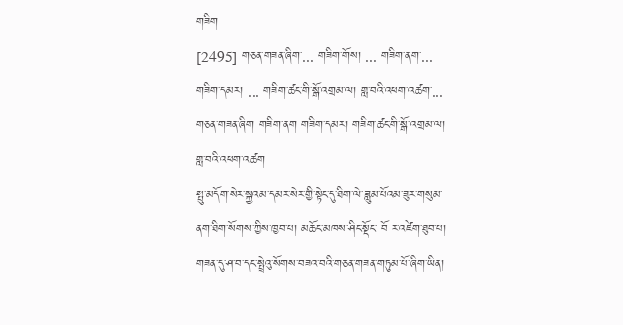གཟིག
[2495] གཅན་གཟན་ཞིག་... གཟིག་གོས། ... གཟིག་ནག་... གཟིག་དམར། ... གཟིག་ཚང་གི་སྒོ་འགྲམ་ལ། གླ་བའི་འཕག་འཚག་...
གཅན་གཟན་ཞིག གཟིག་ནག གཟིག་དམར། གཟིག་ཚང་གི་སྒོ་འགྲམ་ལ། གླ་བའི་འཕག་འཚག
སྤུ་མདོག་སེར་སྐྱའམ་དམར་སེར་གྱི་སྟེང་དུ་ཐིག་ལེ་ཟླུམ་པོའམ་ཟུར་གསུམ་ནག་ཐིག་སོགས་ཀྱིས་ཁྱབ་པ། མཆོང་མཁས་ཤིང་སྡོང་ བོ ར་འཛེག་ཐུབ་པ། གཟན་དུ་ཤ་བ་དང་སྤྲེའུ་སོགས་བཟའ་བའི་གཅན་གཟན་གཏུམ་པོ་ཞིག་ཡིན།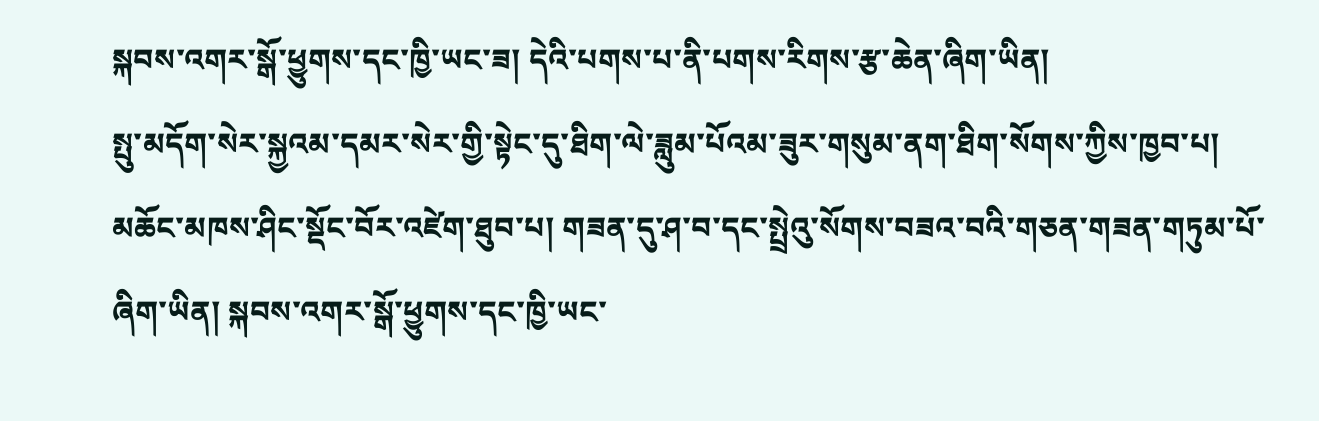སྐབས་འགར་སྒོ་ཕྱུགས་དང་ཁྱི་ཡང་ཟ། དེའི་པགས་པ་ནི་པགས་རིགས་རྩ་ཆེན་ཞིག་ཡིན།
སྤུ་མདོག་སེར་སྐྱའམ་དམར་སེར་གྱི་སྟེང་དུ་ཐིག་ལེ་ཟླུམ་པོའམ་ཟུར་གསུམ་ནག་ཐིག་སོགས་ཀྱིས་ཁྱབ་པ། མཆོང་མཁས་ཤིང་སྡོང་བོར་འཛེག་ཐུབ་པ། གཟན་དུ་ཤ་བ་དང་སྤྲེའུ་སོགས་བཟའ་བའི་གཅན་གཟན་གཏུམ་པོ་ཞིག་ཡིན། སྐབས་འགར་སྒོ་ཕྱུགས་དང་ཁྱི་ཡང་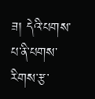ཟ། དེའི་པགས་པ་ནི་པགས་རིགས་རྩ་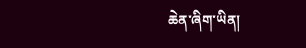ཆེན་ཞིག་ཡིན།